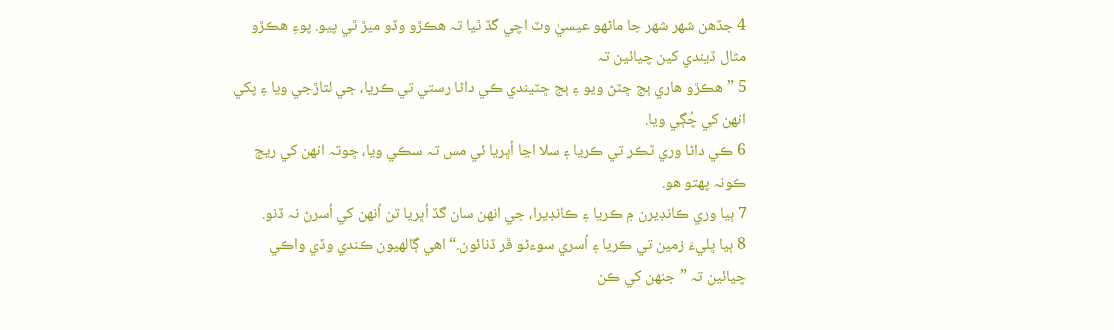4 جڏھن شھر شھر جا ماڻھو عيسيٰ وٽ اچي گڏ ٿيا تہ ھڪڙو وڏو ميڙ ٿي پيو. پوءِ ھڪڙو مثال ڏيندي کين چيائين تہ
5 ”ھڪڙو ھاري ٻج ڇٽڻ ويو ۽ ٻج ڇٽيندي ڪي داڻا رستي تي ڪريا، جي لتاڙجي ويا ۽ پکي انھن کي چُڳي ويا.
6 ڪي داڻا وري ٽڪر تي ڪريا ۽ سلا اڃا اُڀريا ئي مس تہ سڪي ويا، ڇوتہ انھن کي ريج ڪونہ پھتو ھو.
7 ٻيا وري ڪانڊيرن ۾ ڪريا ۽ ڪانڊيرا، جي انھن سان گڏ اُڀريا تن اُنھن کي اُسرڻ نہ ڏنو.
8 ٻيا ڀليءَ زمين تي ڪريا ۽ اُسري سوءڻو ڦر ڏنائون.“ اھي ڳالھيون ڪندي وڏي واڪي چيائين تہ ”جنھن کي ڪن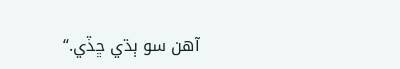آھن سو ٻڌي ڇڏي.“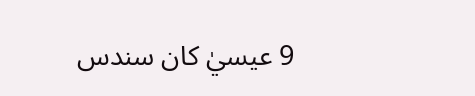9 عيسيٰ کان سندس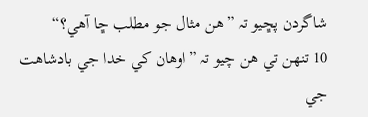شاگردن پڇيو تہ ”ھن مثال جو مطلب ڇا آھي؟“
10 تنھن تي ھن چيو تہ ”اوھان کي خدا جي بادشاھت جي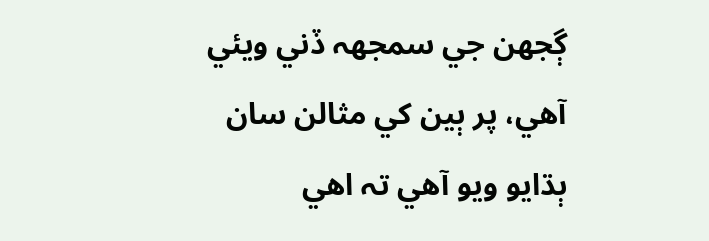ڳجھن جي سمجھہ ڏني ويئي آھي، پر ٻين کي مثالن سان ٻڌايو ويو آھي تہ اھي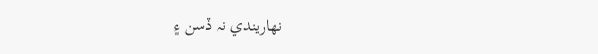نھاريندي نہ ڏسن ۽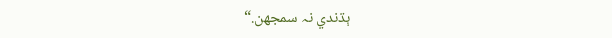ٻڌندي نہ سمجھن.“